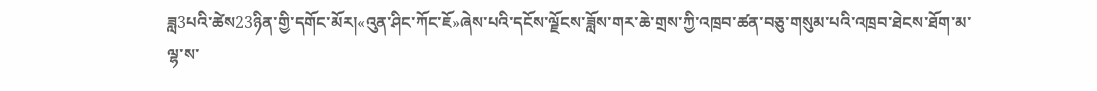ཟླ3པའི་ཚེས23ཉིན་གྱི་དགོང་མོར།«འུན་ཤིང་ཀོང་ཇོ»ཞེས་པའི་དངོས་ལྗོངས་ཟློས་གར་ཆེ་གྲས་ཀྱི་འཁྲབ་ཚན་བཅུ་གསུམ་པའི་འཁྲབ་ཐེངས་ཐོག་མ་ལྷ་ས་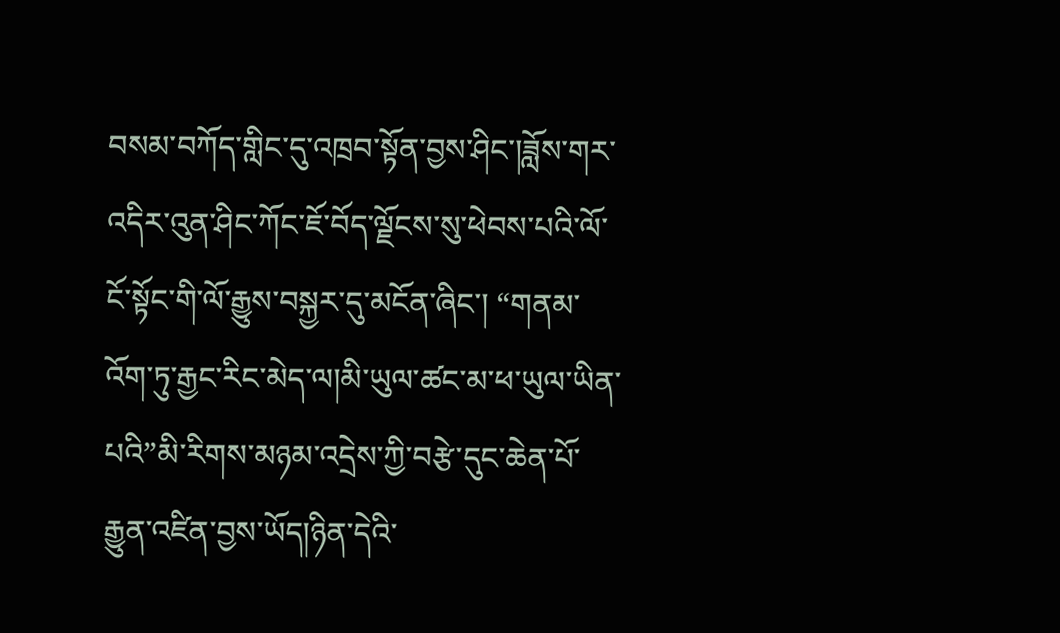བསམ་བཀོད་གླིང་དུ་འཁྲབ་སྟོན་བྱས་ཤིང་།ཟློས་གར་འདིར་འུན་ཤིང་ཀོང་ཇོ་བོད་ལྗོངས་སུ་ཕེབས་པའི་ལོ་ངོ་སྟོང་གི་ལོ་རྒྱུས་བསྐྱར་དུ་མངོན་ཞིང་། “གནམ་འོག་ཏུ་རྒྱང་རིང་མེད་ལ།མི་ཡུལ་ཚང་མ་ཕ་ཡུལ་ཡིན་པའི”མི་རིགས་མཉམ་འདྲེས་ཀྱི་བརྩེ་དུང་ཆེན་པོ་རྒྱུན་འཛིན་བྱས་ཡོད།ཉིན་དེའི་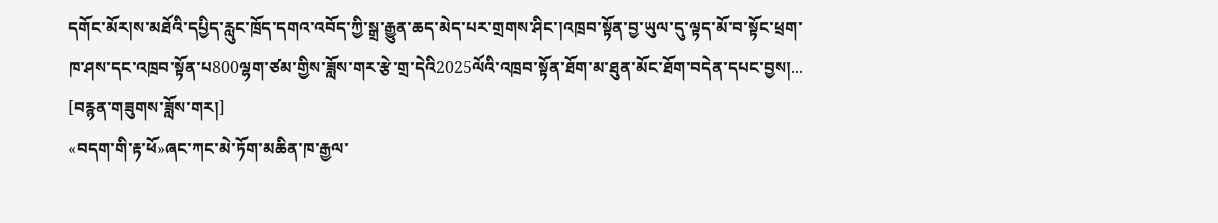དགོང་མོར།ས་མཐོའི་དཔྱིད་རླུང་ཁྲོད་དགའ་འབོད་ཀྱི་སྒྲ་རྒྱུན་ཆད་མེད་པར་གྲགས་ཤིང་།འཁྲབ་སྟོན་བྱ་ཡུལ་དུ་ལྟད་མོ་བ་སྟོང་ཕྲག་ཁ་ཤས་དང་འཁྲབ་སྟོན་པ800ལྷག་ཙམ་གྱིས་ཟློས་གར་རྩེ་གྲ་དེའི2025ལོའི་འཁྲབ་སྟོན་ཐོག་མ་ཐུན་མོང་ཐོག་བདེན་དཔང་བྱས།...
[བརྙན་གཟུགས་ཟློས་གར།]
«བདག་གི་རྟ་ཕོ»ཞང་ཀང་མེ་ཏོག་མཆིན་ཁ་རྒྱལ་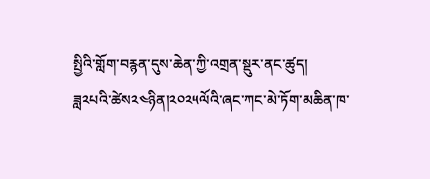སྤྱིའི་གློག་བརྙན་དུས་ཆེན་ཀྱི་འགྲན་སྡུར་ནང་ཚུད།
ཟླ༢པའི་ཚེས༢༤ཉིན།༢༠༢༥ལོའི་ཞང་ཀང་མེ་ཏོག་མཆིན་ཁ་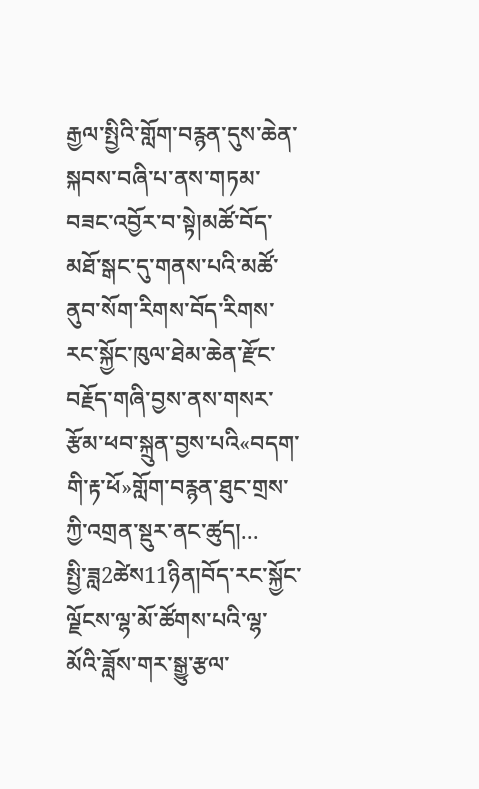རྒྱལ་སྤྱིའི་གློག་བརྙན་དུས་ཆེན་སྐབས་བཞི་པ་ནས་གཏམ་བཟང་འབྱོར་བ་སྟེ།མཚོ་བོད་མཐོ་སྒང་དུ་གནས་པའི་མཚོ་ནུབ་སོག་རིགས་བོད་རིགས་རང་སྐྱོང་ཁུལ་ཐེམ་ཆེན་རྫོང་བརྗོད་གཞི་བྱས་ནས་གསར་རྩོམ་ཕབ་སྐྲུན་བྱས་པའི«བདག་གི་རྟ་ཕོ»གློག་བརྙན་ཐུང་གྲས་ཀྱི་འགྲན་སྡུར་ནང་ཚུད།...
སྤྱི་ཟླ2ཚེས11ཉིན།བོད་རང་སྐྱོང་ལྗོངས་ལྷ་མོ་ཚོགས་པའི་ལྷ་མོའི་ཟློས་གར་སྒྱུ་རྩལ་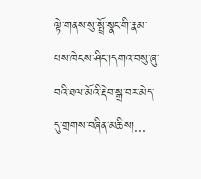ལྟེ་གནས་སུ་སྤྲོ་སྣང་གི་རྣམ་པས་ཁེངས་ཤིང་།དགའ་བསུ་ཞུ་བའི་ཐལ་མོའི་རྡེབ་སྒྲ་བར་མེད་དུ་གྲགས་བཞིན་མཆིས།...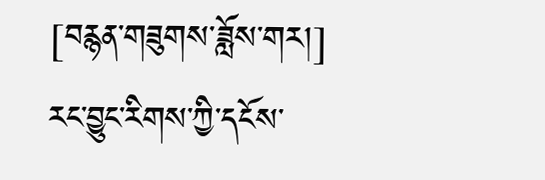[བརྙན་གཟུགས་ཟློས་གར།]
རང་བྱུང་རིགས་ཀྱི་དངོས་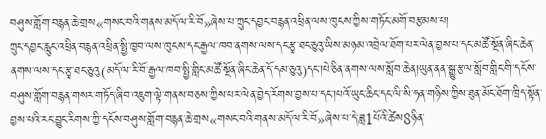བཤུས་གློག་བརྙན་ཆེ་གྲས«གསང་བའི་གནས་མདོ་ལ་རི་བོ»ཞེས་པ་ཀྲུང་དབྱང་བརྙན་འཕྲིན་ལས་ཁུངས་ཀྱིས་གཏོང་མགོ་བརྩམས་པ།
ཀྲུང་དབྱང་རླུང་འཕྲིན་བརྙན་འཕྲིན་སྤྱི་ཁྱབ་ལས་ཁུངས་དང་རྒྱལ་ཁབ་ནགས་ལས་དང་རྩྭ་ཐང་ཅུའུ་ཡིས་མཉམ་འབྲེལ་ཐོག་པར་ལེན་བྱས་པ་དང་མཚོ་སྔོན་ཞིང་ཆེན་ནགས་ལས་དང་རྩྭ་ཐང་ཅུའུ(མདོ་ལ་རི་བོ་རྒྱལ་ཁབ་སྤྱི་གླིང་མཚོ་སྔོན་ཞིང་ཆེན་དོ་དམ་ཅུའུ)དང་།པེ་ཅིན་ནགས་ལས་སློབ་ཆེན།ཡུན་ནན་སྒྱུ་རྩལ་སློབ་གླིང་གི་དངོས་བཤུས་གློག་བརྙན་གསར་གཏོད་ཞིབ་འཇུག་ལྟེ་གནས་བཅས་ཀྱིས་པར་ལེན་བྱེད་རོགས་བྱས་པ་དང་།པའོ་ཡུང་ཆིང་དང་ལི་སི་ཧན་གཉིས་ཀྱིས་ཐུན་མོང་ཐོག་ཁྲིད་སྟོན་བྱས་པའི་རང་བྱུང་རིགས་ཀྱི་དངོས་བཤུས་གློག་བརྙན་ཆེ་གྲས«གསང་བའི་གནས་མདོ་ལ་རི་བོ»ཞེས་པ་དེ་ཟླ1པོའི་ཚེས8ཉིན་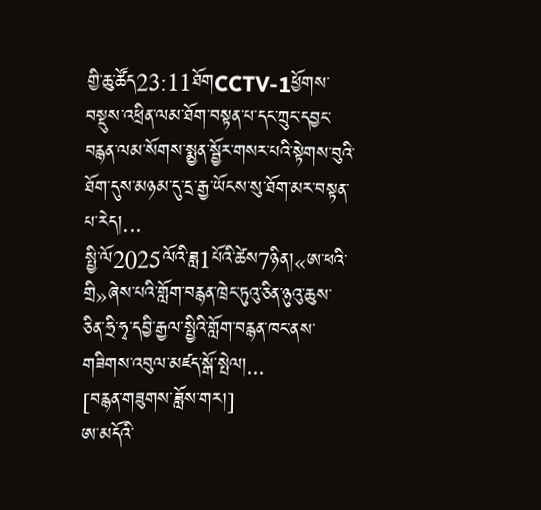གྱི་ཆུ་ཚོད23:11ཐོགCCTV-1ཕྱོགས་བསྡུས་འཕྲིན་ལམ་ཐོག་བསྟན་པ་དང་ཀྲུང་དབྱང་བརྙན་ལམ་སོགས་སྨྱན་སྦྱོར་གསར་པའི་སྟེགས་བུའི་ཐོག་དུས་མཉམ་དུ་དྲ་རྒྱ་ཡོངས་སུ་ཐོག་མར་བསྟན་པ་རེད།...
སྤྱི་ལོ2025ལོའི་ཟླ1པོའི་ཚེས7ཉིན།«ཨ་ཕའི་གྲི»ཞེས་པའི་གློག་བརྙན་ཁྲེང་ཏུའུ་ཅིན་ཉུའུ་ཆུས་ཅིན་ཧྲི་ཧྭ་དབྱི་རྒྱལ་སྤྱིའི་གློག་བརྙན་ཁང་ནས་གཟིགས་འབུལ་མཛད་སྒོ་སྤེལ།...
[བརྙན་གཟུགས་ཟློས་གར།]
ཨ་མདོའི་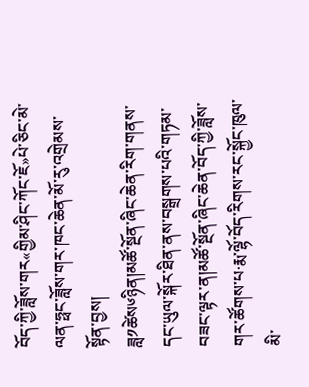བོད་ཀྱི་ཟློས་གར«གྱིམ་ཤིང་ཀོང་ཇོ»པེ་ཅིང་མེ་ལན་ཧྥང་ཟློས་གར་ཁང་ཆེན་མོ་རུ་འགྲེམས་སྟོན་བྱས།
ཟླ༡ཚེས༦ཉིན།མཚོ་སྔོན་ཞིང་ཆེན་རིག་གནས་དང་ཡུལ་སྐོར་ཐིན་ནས་བསྒྲགས་པའི་གཏམ་བཟང་ལྟར་ན།མཚོ་སྔོན་ཞིང་ཆེན་བོད་ཀྱི་ཟློས་གར་ཚོགས་པ·རྨ་ལྷོ་བོད་རིགས་རང་སྐྱོང་ཁུལ་མི་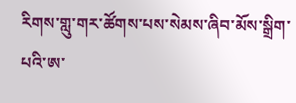རིགས་གླུ་གར་ཚོགས་པས་སེམས་ཞིབ་མོས་སྒྲིག་པའི་ཨ་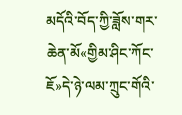མདོའི་བོད་ཀྱི་ཟློས་གར་ཆེན་མོ«གྱིམ་ཤིང་ཀོང་ཇོ»དེ་ཉེ་ལམ་ཀྲུང་གོའི་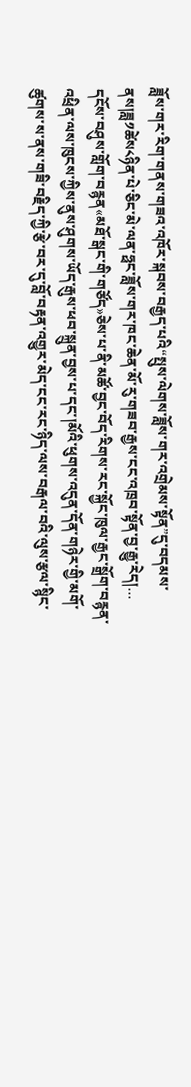ཟློས་གར་རིག་གནས་གཟའ་འཁོར་སྐབས་བརྒྱད་པའི“སྤུས་ལེགས་ཟློས་གར་འགྲེམས་སྟོན”དུ་བདམས་ནས།ཟླ༡ཚེས༨ཉིན་པེ་ཅིང་མེ་ལན་ཧྥང་ཟློས་གར་ཁང་ཆེན་མོ་རུ་གཟབ་རྒྱས་ངང་འཁྲབ་སྟོན་བྱ་རྒྱུ་རེད།...
དངོས་བཤུས་གློག་བརྙན«མཐོ་སྒང་གི་གཙོད»ཅེས་པ་ནི་མཚོ་བྱང་བོད་རིགས་རང་སྐྱོང་ཁུལ་རྒྱང་སྒྲོག་བརྙན་འཕྲིན་ལས་ཁུངས་ཀྱིས་ནུས་ཤུགས་ཡོད་རྒུས་ཕབ་སྐྲུན་བྱས་པ་དང་།མོའི་ཕུགས་འདུན་དོན་གཉེར་གྱི་མགོ་ཚུགས་ས་ནས་གཟི་བརྗིད་ཀྱི་རྩེ་བར་དུ་བློ་བརྟན་འགྱུར་མེད་ངང་རང་ཉིད་ལས་བརྒལ་བའི་ལུས་རྩལ་སྙིང་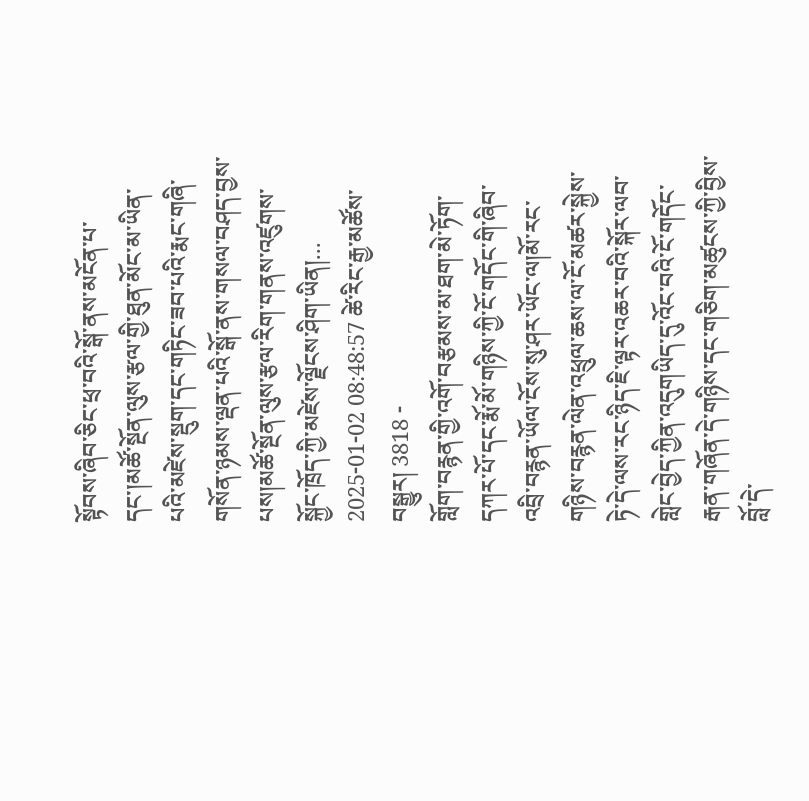སྟོབས་ཞིབ་ཅིང་ཕྲ་བའི་སྒོ་ནས་མངོན་པ་དང་།མཚོ་སྔོན་ལུས་རྩལ་གྱི་ཐུན་མོང་མ་ཡིན་པའི་མཛེས་སྡུག་དང་གཏིང་ཟབ་པའི་རྨང་གཞི་གསོན་ཉམས་ལྡན་པའི་སྒོ་ནས་གསལ་བཤད་བྱས་པས།མཚོ་སྔོན་ལུས་རྩལ་རིག་གནས་འཛུགས་སྐྱོང་ཁྲོད་ཀྱི་མཛེས་ལྗོངས་ཤིག་ཡིན།...
2025-01-02 08:48:57 ཚེ་རིང་རྒྱ་མཚོས་བསྒྱུར། 3818 -
གློག་བརྙན་གྱི་འགོ་བརྩམས་མ་ཐག་མེ་ཏོག་དཀར་པོ་དང་རྨོ་མོ་གཉིས་ཀྱི་ངོ་གདོང་གི་ཞིབ་འབྲི་བརྙན་ཡོལ་ངོས་སུ་ཤར་ཡོང་ལ།མོ་རང་གཉིས་བརྙན་ལེན་འཕྲུལ་ཆས་ལ་ངོ་མཚར་སྐྱེས་ཏེ་དེ་ལས་རང་ཉིད་ཇི་ལྟར་འཆར་བའི་སྐོར་ལབ་གླེང་བྱེད་ཀྱིན་འདུགཡིད་དུ་འོང་བའི་ངོ་གདོང་རྒན་གཞོན་དེ་གཉིས་དང་གཅིག་མཚུངས་ཀྱི་བྱིས་བློ་དེ་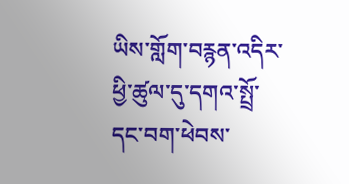ཡིས་གློག་བརྙན་འདིར་ཕྱི་ཚུལ་དུ་དགའ་སྤྲོ་དང་བག་ཕེབས་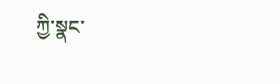ཀྱི་སྣང་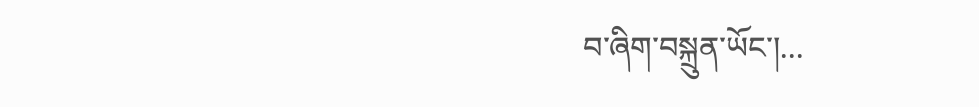བ་ཞིག་བསྐྲུན་ཡོང་།...